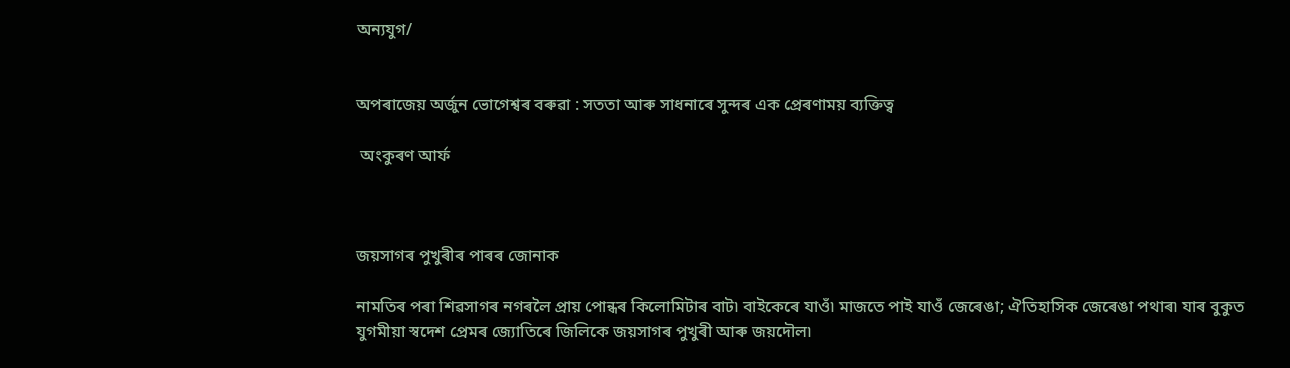অন্যযুগ/


অপৰাজেয় অৰ্জুন ভোগেশ্বৰ বৰুৱা : সততা আৰু সাধনাৰে সুন্দৰ এক প্ৰেৰণাময় ব্যক্তিত্ব

 অংকুৰণ আৰ্ফ



জয়সাগৰ পুখুৰীৰ পাৰৰ জোনাক

নামতিৰ পৰা শিৱসাগৰ নগৰলৈ প্ৰায় পোন্ধৰ কিলোমিটাৰ বাট৷ বাইকেৰে যাওঁ৷ মাজতে পাই যাওঁ জেৰেঙা; ঐতিহাসিক জেৰেঙা পথাৰ৷ যাৰ বুকুত যুগমীয়া স্বদেশ প্ৰেমৰ জ্যোতিৰে জিলিকে জয়সাগৰ পুখুৰী আৰু জয়দৌল৷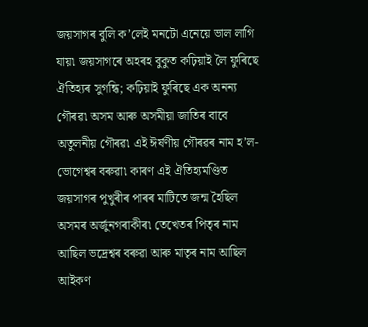জয়সাগৰ বুলি ক’লেই মনটো এনেয়ে ভাল লাগি যায়৷ জয়সাগৰে অহৰহ বুকুত কঢ়িয়াই লৈ ফুৰিছে ঐতিহ্যৰ সুগন্ধি; কঢ়িয়াই ফুৰিছে এক অনন্য গৌৰৱ৷ অসম আৰু অসমীয়া জাতিৰ বাবে অতুলনীয় গৌৰৱ৷ এই ঈৰ্ষণীয় গৌৰৱৰ নাম হ’ল- ভোগেশ্বৰ বৰুৱা৷ কাৰণ এই ঐতিহ্যমণ্ডিত জয়সাগৰ পুখুৰীৰ পাৰৰ মাটিতে জন্ম হৈছিল অসমৰ অৰ্জুনগৰাকীৰ৷ তেখেতৰ পিতৃৰ নাম আছিল ভদ্ৰেশ্বৰ বৰুৱা আৰু মাতৃৰ নাম আছিল আইকণ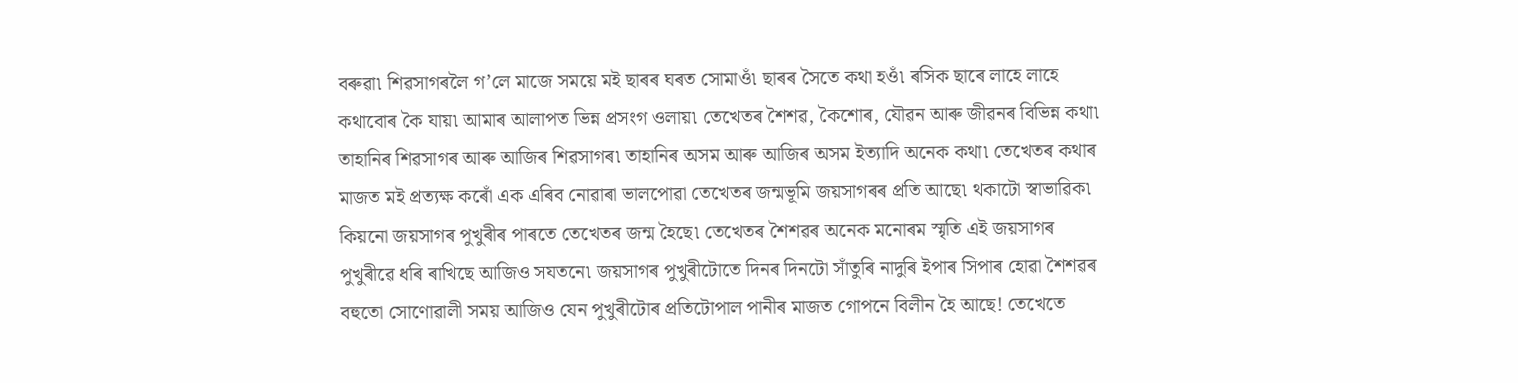বৰুৱা৷ শিৱসাগৰলৈ গ’লে মাজে সময়ে মই ছাৰৰ ঘৰত সোমাওঁ৷ ছাৰৰ সৈতে কথা হওঁ৷ ৰসিক ছাৰে লাহে লাহে কথাবোৰ কৈ যায়৷ আমাৰ আলাপত ভিন্ন প্ৰসংগ ওলায়৷ তেখেতৰ শৈশৱ, কৈশোৰ, যৌৱন আৰু জীৱনৰ বিভিন্ন কথা৷ তাহানিৰ শিৱসাগৰ আৰু আজিৰ শিৱসাগৰ৷ তাহানিৰ অসম আৰু আজিৰ অসম ইত্যাদি অনেক কথা৷ তেখেতৰ কথাৰ মাজত মই প্ৰত্যক্ষ কৰোঁ এক এৰিব নোৱাৰা ভালপোৱা তেখেতৰ জন্মভূমি জয়সাগৰৰ প্ৰতি আছে৷ থকাটো স্বাভাৱিক৷ কিয়নো জয়সাগৰ পুখুৰীৰ পাৰতে তেখেতৰ জন্ম হৈছে৷ তেখেতৰ শৈশৱৰ অনেক মনোৰম স্মৃতি এই জয়সাগৰ পুখুৰীৱে ধৰি ৰাখিছে আজিও সযতনে৷ জয়সাগৰ পুখুৰীটোতে দিনৰ দিনটো সাঁতুৰি নাদুৰি ইপাৰ সিপাৰ হোৱা শৈশৱৰ বহুতো সোণোৱালী সময় আজিও যেন পুখুৰীটোৰ প্ৰতিটোপাল পানীৰ মাজত গোপনে বিলীন হৈ আছে! তেখেতে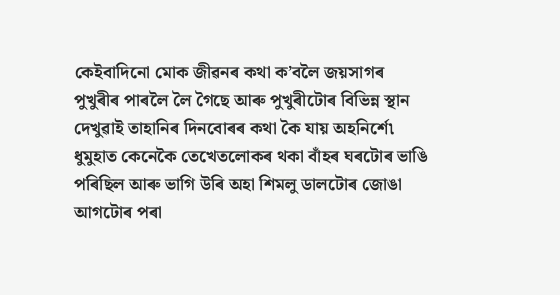কেইবাদিনো মোক জীৱনৰ কথা ক’বলৈ জয়সাগৰ পুখুৰীৰ পাৰলৈ লৈ গৈছে আৰু পুখুৰীটোৰ বিভিন্ন স্থান দেখুৱাই তাহানিৰ দিনবোৰৰ কথা কৈ যায় অহনিৰ্শে৷ ধুমুহাত কেনেকৈ তেখেতলোকৰ থকা বাঁহৰ ঘৰটোৰ ভাঙি পৰিছিল আৰু ভাগি উৰি অহা শিমলু ডালটোৰ জোঙা আগটোৰ পৰা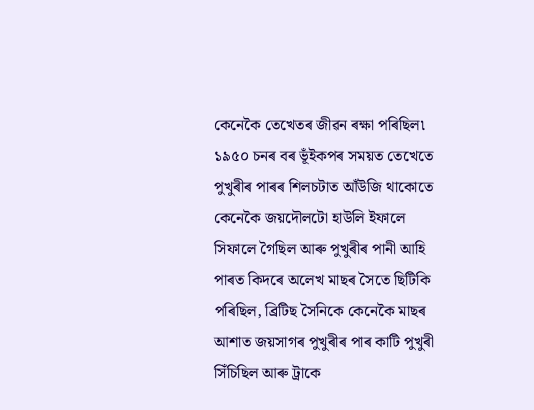কেনেকৈ তেখেতৰ জীৱন ৰক্ষা পৰিছিল৷ ১৯৫০ চনৰ বৰ ভূঁইকপৰ সময়ত তেখেতে পুখুৰীৰ পাৰৰ শিলচটাত আঁউজি থাকোতে কেনেকৈ জয়দৌলটো হাউলি ইফালে সিফালে গৈছিল আৰু পুখুৰীৰ পানী আহি পাৰত কিদৰে অলেখ মাছৰ সৈতে ছিটিকি পৰিছিল, ব্ৰিটিছ সৈনিকে কেনেকৈ মাছৰ আশাত জয়সাগৰ পুখুৰীৰ পাৰ কাটি পুখুৰী সিঁচিছিল আৰু ট্ৰাকে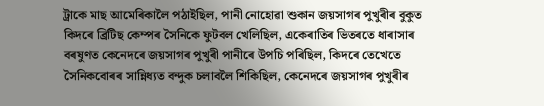ট্ৰাকে মাছ আমেৰিকালৈ পঠাইছিল, পানী নোহোৱা শুকান জয়সাগৰ পুখুৰীৰ বুকুত কিদৰে ব্ৰিটিছ কেম্পৰ সৈনিকে ফুটবল খেলিছিল, একেৰাতিৰ ভিতৰতে ধাৰাসাৰ বৰষুণত কেনেদৰে জয়সাগৰ পুখুৰী পানীৰে উপচি পৰিছিল, কিদৰে তেখেতে সৈনিকবোৰৰ সান্নিধ্যত বন্দুক চলাবলৈ শিকিছিল, কেনেদৰে জয়সাগৰ পুখুৰীৰ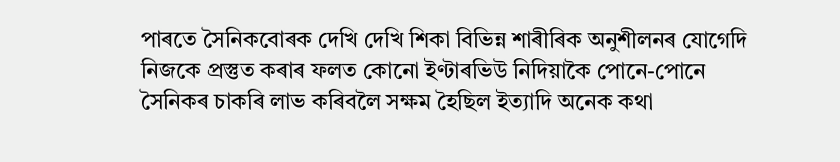পাৰতে সৈনিকবোৰক দেখি দেখি শিকা বিভিন্ন শাৰীৰিক অনুশীলনৰ যোগেদি নিজকে প্ৰস্তুত কৰাৰ ফলত কোনো ইণ্টাৰভিউ নিদিয়াকৈ পোনে-পোনে সৈনিকৰ চাকৰি লাভ কৰিবলৈ সক্ষম হৈছিল ইত্যাদি অনেক কথা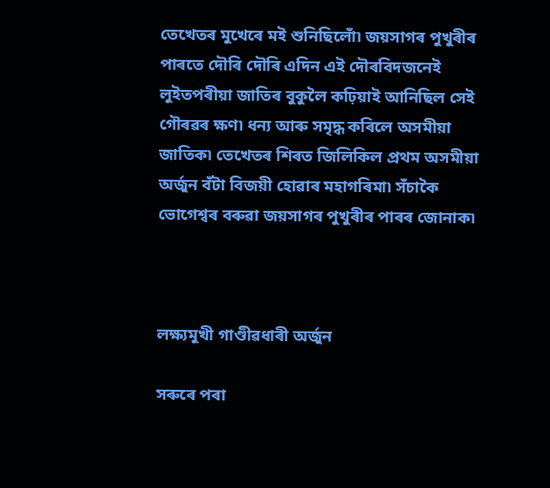তেখেতৰ মুখেৰে মই শুনিছিলোঁ৷ জয়সাগৰ পুখুৰীৰ পাৰতে দৌৰি দৌৰি এদিন এই দৌৰবিদজনেই লুইতপৰীয়া জাতিৰ বুকুলৈ কঢ়িয়াই আনিছিল সেই গৌৰৱৰ ক্ষণ৷ ধন্য আৰু সমৃদ্ধ কৰিলে অসমীয়া জাতিক৷ তেখেতৰ শিৰত জিলিকিল প্ৰথম অসমীয়া অৰ্জুন বঁটা বিজয়ী হোৱাৰ মহাগৰিমা৷ সঁচাকৈ ভোগেশ্বৰ বৰুৱা জয়সাগৰ পুখুৰীৰ পাৰৰ জোনাক৷



লক্ষ্যমুখী গাণ্ডীৱধাৰী অৰ্জুন

সৰুৰে পৰা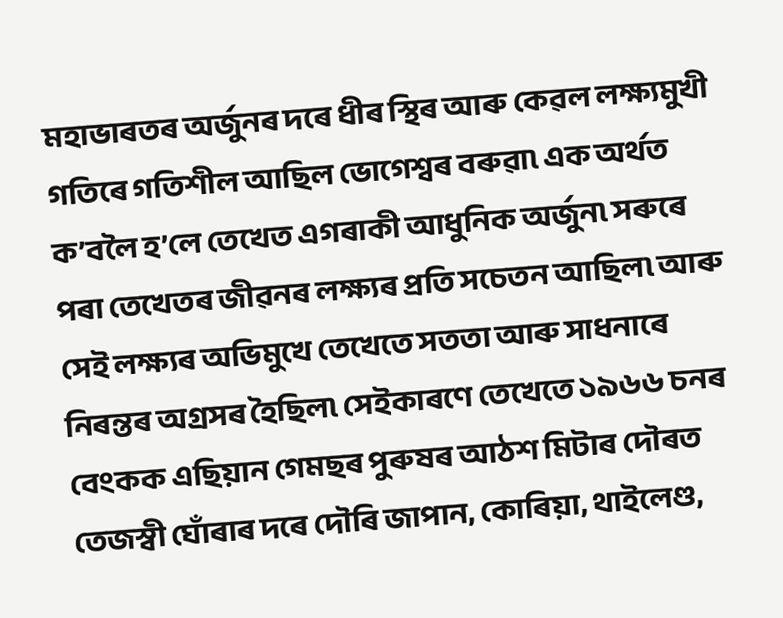মহাভাৰতৰ অৰ্জুনৰ দৰে ধীৰ স্থিৰ আৰু কেৱল লক্ষ্যমুখী গতিৰে গতিশীল আছিল ভোগেশ্বৰ বৰুৱা৷ এক অৰ্থত ক’বলৈ হ’লে তেখেত এগৰাকী আধুনিক অৰ্জুন৷ সৰুৰে পৰা তেখেতৰ জীৱনৰ লক্ষ্যৰ প্ৰতি সচেতন আছিল৷ আৰু সেই লক্ষ্যৰ অভিমুখে তেখেতে সততা আৰু সাধনাৰে নিৰন্তৰ অগ্ৰসৰ হৈছিল৷ সেইকাৰণে তেখেতে ১৯৬৬ চনৰ বেংকক এছিয়ান গেমছৰ পুৰুষৰ আঠশ মিটাৰ দৌৰত তেজস্বী ঘোঁৰাৰ দৰে দৌৰি জাপান, কোৰিয়া, থাইলেণ্ড,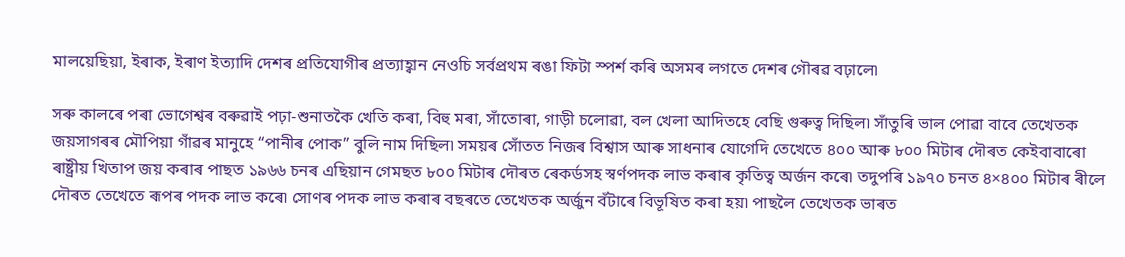মালয়েছিয়া, ইৰাক, ইৰাণ ইত্যাদি দেশৰ প্ৰতিযোগীৰ প্ৰত্যাহ্বান নেওচি সৰ্বপ্ৰথম ৰঙা ফিটা স্পৰ্শ কৰি অসমৰ লগতে দেশৰ গৌৰৱ বঢ়ালে৷

সৰু কালৰে পৰা ভোগেশ্বৰ বৰুৱাই পঢ়া-শুনাতকৈ খেতি কৰা, বিহু মৰা, সাঁতোৰা, গাড়ী চলোৱা, বল খেলা আদিতহে বেছি গুৰুত্ব দিছিল৷ সাঁতুৰি ভাল পোৱা বাবে তেখেতক জয়সাগৰৰ মৌপিয়া গাঁৱৰ মানুহে “পানীৰ পোক” বুলি নাম দিছিল৷ সময়ৰ সোঁতত নিজৰ বিশ্বাস আৰু সাধনাৰ যোগেদি তেখেতে ৪০০ আৰু ৮০০ মিটাৰ দৌৰত কেইবাবাৰো ৰাষ্ট্ৰীয় খিতাপ জয় কৰাৰ পাছত ১৯৬৬ চনৰ এছিয়ান গেমছত ৮০০ মিটাৰ দৌৰত ৰেকৰ্ডসহ স্বৰ্ণপদক লাভ কৰাৰ কৃতিত্ব অৰ্জন কৰে৷ তদুপৰি ১৯৭০ চনত ৪×৪০০ মিটাৰ ৰীলে দৌৰত তেখেতে ৰূপৰ পদক লাভ কৰে৷ সোণৰ পদক লাভ কৰাৰ বছৰতে তেখেতক অৰ্জুন বঁটাৰে বিভূষিত কৰা হয়৷ পাছলৈ তেখেতক ভাৰত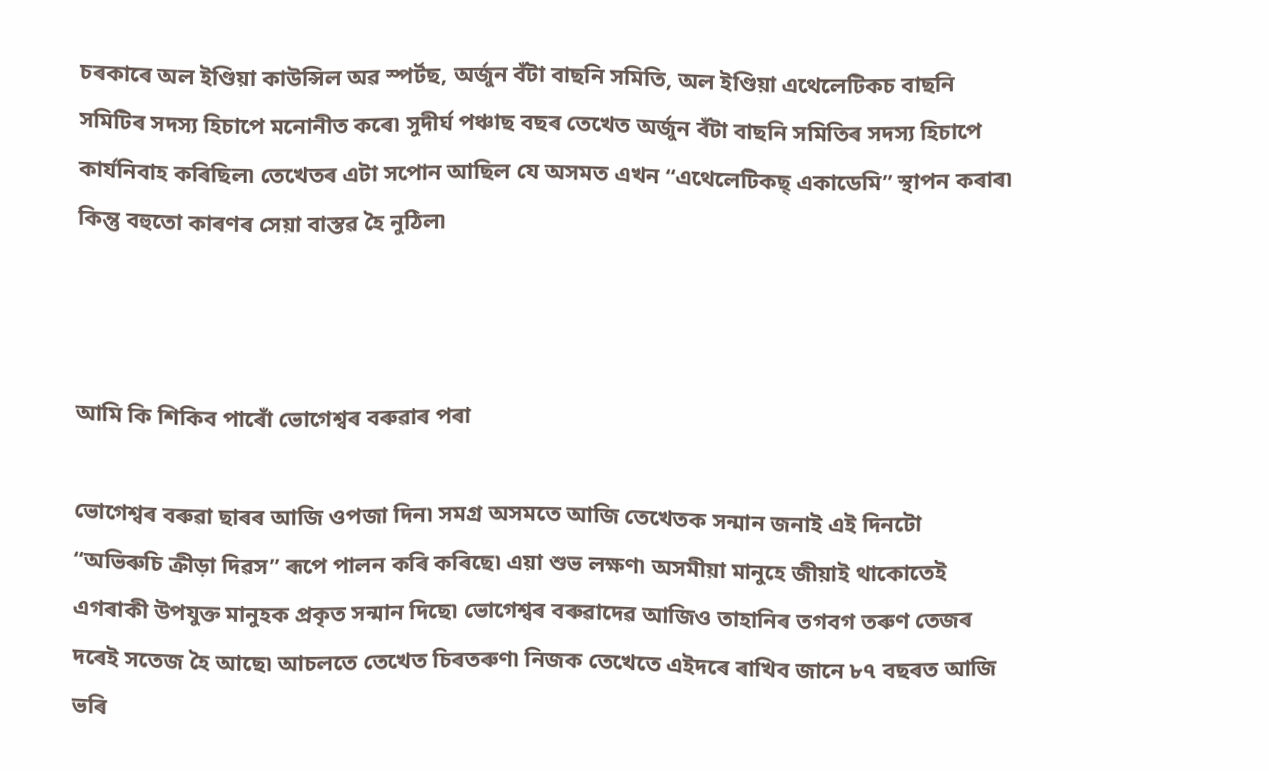চৰকাৰে অল ইণ্ডিয়া কাউন্সিল অৱ স্পৰ্টছ, অৰ্জুন বঁটা বাছনি সমিতি, অল ইণ্ডিয়া এথেলেটিকচ বাছনি সমিটিৰ সদস্য হিচাপে মনোনীত কৰে৷ সুদীৰ্ঘ পঞ্চাছ বছৰ তেখেত অৰ্জুন বঁটা বাছনি সমিতিৰ সদস্য হিচাপে কাৰ্যনিবাহ কৰিছিল৷ তেখেতৰ এটা সপোন আছিল যে অসমত এখন “এথেলেটিকছ্‌ একাডেমি” স্থাপন কৰাৰ৷ কিন্তু বহুতো কাৰণৰ সেয়া বাস্তৱ হৈ নুঠিল৷



আমি কি শিকিব পাৰোঁ ভোগেশ্বৰ বৰুৱাৰ পৰা

ভোগেশ্বৰ বৰুৱা ছাৰৰ আজি ওপজা দিন৷ সমগ্ৰ অসমতে আজি তেখেতক সন্মান জনাই এই দিনটো “অভিৰুচি ক্ৰীড়া দিৱস” ৰূপে পালন কৰি কৰিছে৷ এয়া শুভ লক্ষণ৷ অসমীয়া মানুহে জীয়াই থাকোতেই এগৰাকী উপযুক্ত মানুহক প্ৰকৃত সন্মান দিছে৷ ভোগেশ্বৰ বৰুৱাদেৱ আজিও তাহানিৰ তগবগ তৰুণ তেজৰ দৰেই সতেজ হৈ আছে৷ আচলতে তেখেত চিৰতৰুণ৷ নিজক তেখেতে এইদৰে ৰাখিব জানে ৮৭ বছৰত আজি ভৰি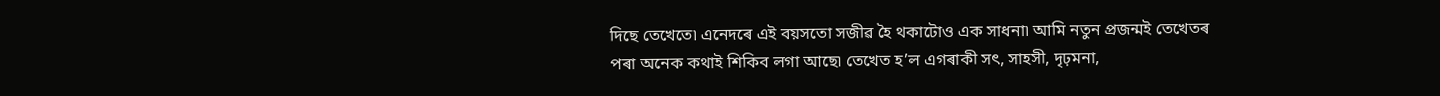দিছে তেখেতে৷ এনেদৰে এই বয়সতো সজীৱ হৈ থকাটোও এক সাধনা৷ আমি নতুন প্ৰজন্মই তেখেতৰ পৰা অনেক কথাই শিকিব লগা আছে৷ তেখেত হ’ল এগৰাকী সৎ, সাহসী, দৃঢ়মনা,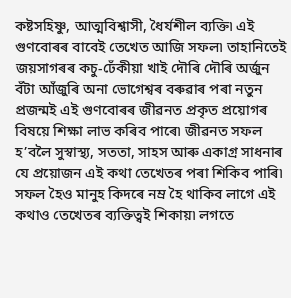কষ্টসহিষ্ণু, আত্মবিশ্বাসী, ধৈৰ্যশীল ব্যক্তি৷ এই গুণবোৰৰ বাবেই তেখেত আজি সফল৷ তাহানিতেই জয়সাগৰৰ কচু-ঢেঁকীয়া খাই দৌৰি দৌৰি অৰ্জুন বঁটা আঁজুৰি অনা ভোগেশ্বৰ বৰুৱাৰ পৰা নতুন প্ৰজন্মই এই গুণবোৰৰ জীৱনত প্ৰকৃত প্ৰয়োগৰ বিষয়ে শিক্ষা লাভ কৰিব পাৰে৷ জীৱনত সফল হ’বলৈ সুস্বাস্থ্য, সততা, সাহস আৰু একাগ্ৰ সাধনাৰ যে প্ৰয়োজন এই কথা তেখেতৰ পৰা শিকিব পাৰি৷ সফল হৈও মানুহ কিদৰে নম্ৰ হৈ থাকিব লাগে এই কথাও তেখেতৰ ব্যক্তিত্বই শিকায়৷ লগতে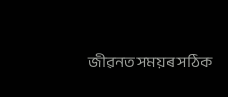জীৱনত সময়ৰ সঠিক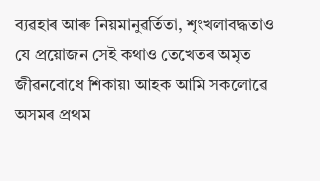ব্যৱহাৰ আৰু নিয়মানুৱৰ্তিতা, শৃংখলাবদ্ধতাও যে প্ৰয়োজন সেই কথাও তেখেতৰ অমৃত জীৱনবোধে শিকায়৷ আহক আমি সকলোৱে অসমৰ প্ৰথম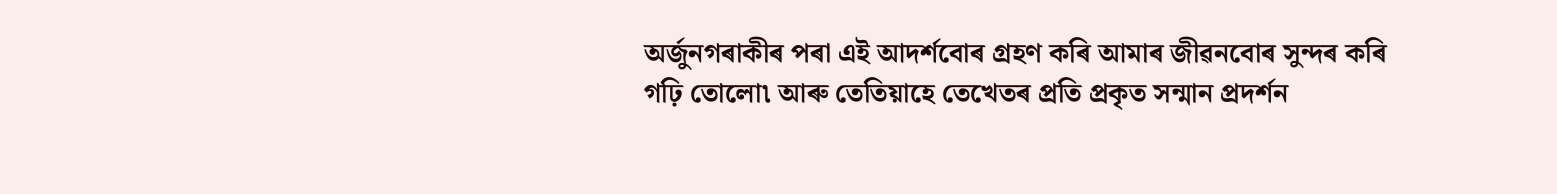অৰ্জুনগৰাকীৰ পৰা এই আদৰ্শবোৰ গ্ৰহণ কৰি আমাৰ জীৱনবোৰ সুন্দৰ কৰি গঢ়ি তোলো৷ আৰু তেতিয়াহে তেখেতৰ প্ৰতি প্ৰকৃত সন্মান প্ৰদৰ্শন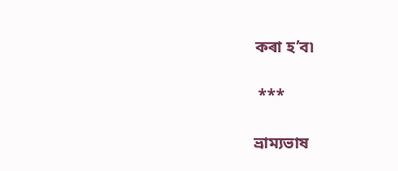কৰা হ’ব৷

 ***

ভ্ৰাম্যভাষ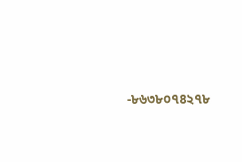-৮৬৩৮০৭৪২৭৮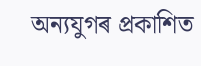অন্যযুগৰ প্ৰকাশিত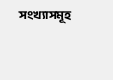সংখ্যাসমূহ